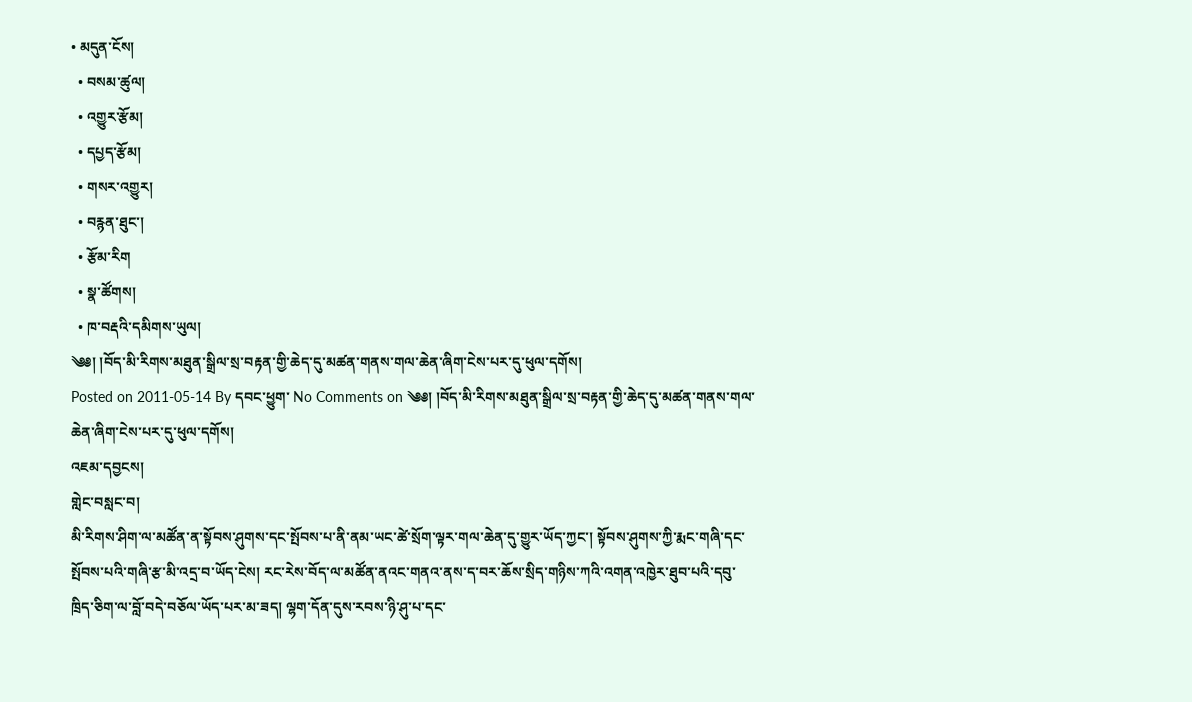• མདུན་ངོས།
  • བསམ་ཚུལ།
  • འགྱུར་རྩོམ།
  • དཔྱད་རྩོམ།
  • གསར་འགྱུར།
  • བརྙན་ཐུང་།
  • རྩོམ་རིག
  • སྣ་ཚོགས།
  • ཁ་བརྡའི་དམིགས་ཡུལ།
༄༅། །བོད་མི་རིགས་མཐུན་སྒྲིལ་སྲ་བརྟན་གྱི་ཆེད་དུ་མཚན་གནས་གལ་ཆེན་ཞིག་ངེས་པར་དུ་ཕུལ་དགོས།
Posted on 2011-05-14 By དབང་ཕྱུག་ No Comments on ༄༅། །བོད་མི་རིགས་མཐུན་སྒྲིལ་སྲ་བརྟན་གྱི་ཆེད་དུ་མཚན་གནས་གལ་ཆེན་ཞིག་ངེས་པར་དུ་ཕུལ་དགོས།
འཇམ་དབྱངས།
གླེང་བསླང་བ།
མི་རིགས་ཤིག་ལ་མཚོན་ན་སྟོབས་ཤུགས་དང་སྤོབས་པ་ནི་ནམ་ཡང་ཚེ་སྲོག་ལྟར་གལ་ཆེན་དུ་གྱུར་ཡོད་ཀྱང་། སྟོབས་ཤུགས་ཀྱི་རྨང་གཞི་དང་སྤོབས་པའི་གཞི་རྩ་མི་འདྲ་བ་ཡོད་ངེས། རང་རེས་བོད་ལ་མཚོན་ནའང་གནའ་ནས་ད་བར་ཆོས་སྲིད་གཉིས་ཀའི་འགན་འཁྱེར་ཐུབ་པའི་དབུ་ཁྲིད་ཅིག་ལ་བློ་བདེ་བཅོལ་ཡོད་པར་མ་ཟད། ལྷག་དོན་དུས་རབས་ཉི་ཤུ་པ་དང་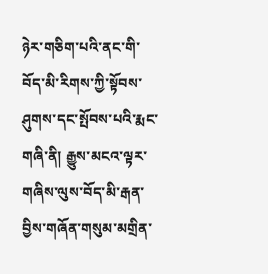ཉེར་གཅིག་པའི་ནང་གི་བོད་མི་རིགས་ཀྱི་སྟོབས་ཤུགས་དང་སྤོབས་པའི་རྨང་གཞི་ནི། རྒྱུས་མངའ་ལྟར་གཞིས་ལུས་བོད་མི་རྒན་བྱིས་གཞོན་གསུམ་མགྲིན་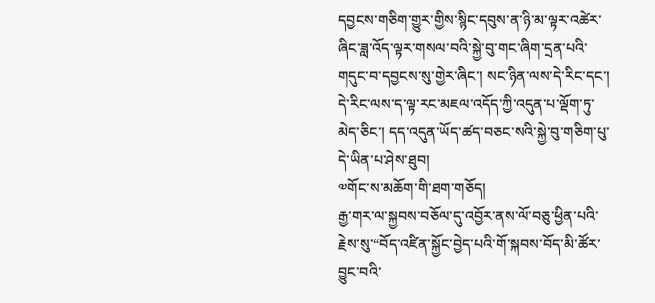དབྱངས་གཅིག་གྱུར་གྱིས་སྙིང་དབུས་ན་ཉི་མ་ལྟར་འཚེར་ཞིང་ཟླ་འོད་ལྟར་གསལ་བའི་སྐྱེ་བུ་གང་ཞིག་དྲན་པའི་གདུང་བ་དབྱངས་སུ་གྱེར་ཞིང་། སང་ཉིན་ལས་དེ་རིང་དང་། དེ་རིང་ལས་ད་ལྟ་རང་མཇལ་འདོད་ཀྱི་འདུན་པ་ལྡོག་ཏུ་མེད་ཅིང་། དད་འདུན་ཡོད་ཚད་བཅང་སའི་སྐྱེ་བུ་གཅིག་པུ་དེ་ཡིན་པ་ཤེས་ཐུབ།
༧གོང་ས་མཆོག་གི་ཐག་གཅོད།
རྒྱ་གར་ལ་སྐྱབས་བཅོལ་དུ་འབྱོར་ནས་ལོ་བཅུ་ཕྱིན་པའི་རྗེས་སུ་“བོད་འཛིན་སྐྱོང་བྱེད་པའི་གོ་སྐབས་བོད་མི་ཚོར་བྱུང་བའི་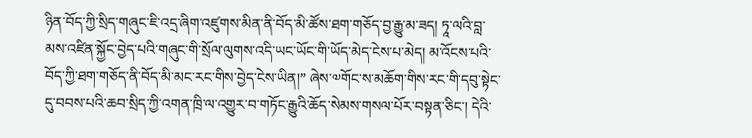ཉིན་བོད་ཀྱི་སྲིད་གཞུང་ཇི་འདྲ་ཞིག་འཛུགས་མིན་ནི་བོད་མི་ཚོས་ཐག་གཅོད་བྱ་རྒྱུ་མ་ཟད། ཏཱ་ལའི་བླ་མས་འཛིན་སྐྱོང་བྱེད་པའི་གཞུང་གི་སྲོལ་ལུགས་འདི་ཡང་ཡོང་གི་ཡོད་མེད་ངེས་པ་མེད། མ་འོངས་པའི་བོད་ཀྱི་ཐག་གཅོད་ནི་བོད་མི་མང་རང་གིས་བྱེད་ངེས་ཡིན།” ཞེས་༧གོང་ས་མཆོག་གིས་རང་གི་དབུ་སྟེང་དུ་བབས་པའི་ཆབ་སྲིད་ཀྱི་འགན་ཁྲི་ལ་འགྱུར་བ་གཏོང་རྒྱུའི་ཆོད་སེམས་གསལ་པོར་བསྟན་ཅིང་། དེའི་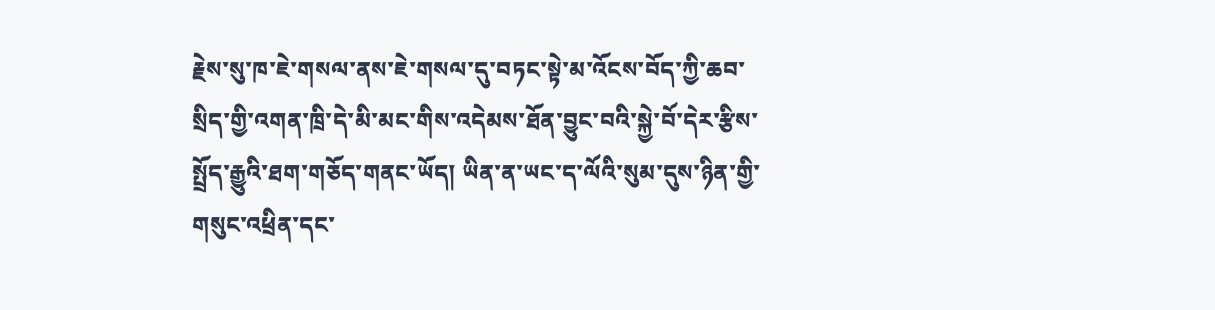རྗེས་སུ་ཁ་ཇེ་གསལ་ནས་ཇེ་གསལ་དུ་བཏང་སྟེ་མ་འོངས་བོད་ཀྱི་ཆབ་སྲིད་གྱི་འགན་ཁྲི་དེ་མི་མང་གིས་འདེམས་ཐོན་བྱུང་བའི་སྐྱེ་བོ་དེར་རྩིས་སྤྲོད་རྒྱུའི་ཐག་གཅོད་གནང་ཡོད། ཡིན་ན་ཡང་ད་ལོའི་སུམ་དུས་ཉིན་གྱི་གསུང་འཕྲིན་དང་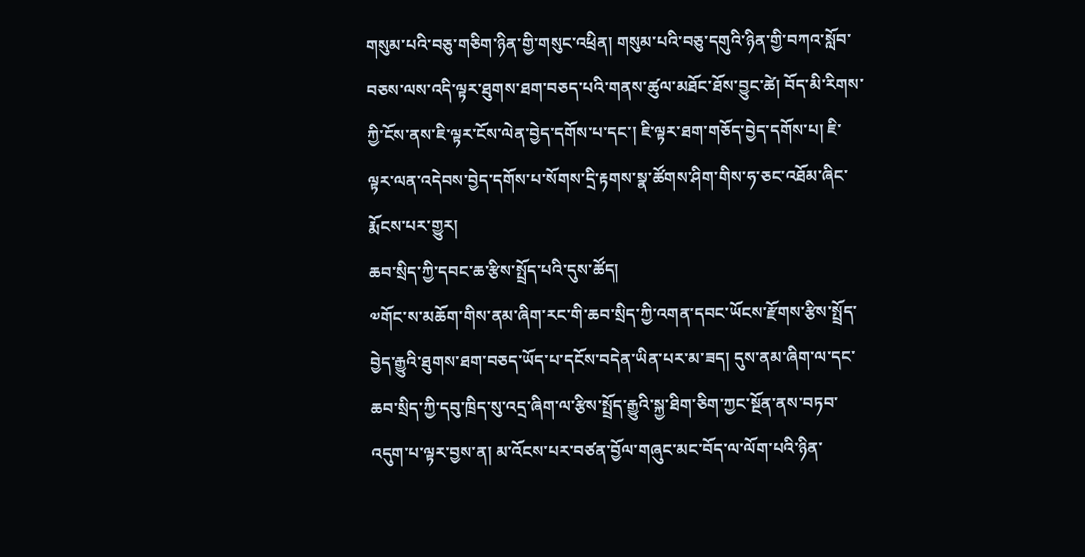གསུམ་པའི་བཅུ་གཅིག་ཉིན་གྱི་གསུང་འཕྲིན། གསུམ་པའི་བཅུ་དགུའི་ཉིན་གྱི་བཀའ་སློབ་བཅས་ལས་འདི་ལྟར་ཐུགས་ཐག་བཅད་པའི་གནས་ཚུལ་མཐོང་ཐོས་བྱུང་ཚེ། བོད་མི་རིགས་ཀྱི་ངོས་ནས་ཇི་ལྟར་ངོས་ལེན་བྱེད་དགོས་པ་དང་། ཇི་ལྟར་ཐག་གཅོད་བྱེད་དགོས་པ། ཇི་ལྟར་ལན་འདེབས་བྱེད་དགོས་པ་སོགས་དྲི་རྟགས་སྣ་ཚོགས་ཤིག་གིས་ཧ་ཅང་འཐོམ་ཞིང་རྨོངས་པར་གྱུར།
ཆབ་སྲིད་ཀྱི་དབང་ཆ་རྩིས་སྤྲོད་པའི་དུས་ཚོད།
༧གོང་ས་མཆོག་གིས་ནམ་ཞིག་རང་གི་ཆབ་སྲིད་ཀྱི་འགན་དབང་ཡོངས་རྫོགས་རྩིས་སྤྲོད་བྱེད་རྒྱུའི་ཐུགས་ཐག་བཅད་ཡོད་པ་དངོས་བདེན་ཡིན་པར་མ་ཟད། དུས་ནམ་ཞིག་ལ་དང་ཆབ་སྲིད་ཀྱི་དབུ་ཁྲིད་སུ་འདྲ་ཞིག་ལ་རྩིས་སྤྲོད་རྒྱུའི་སྐྱ་ཐིག་ཅིག་ཀྱང་སྔོན་ནས་བཏབ་འདུག་པ་ལྟར་བྱས་ན། མ་འོངས་པར་བཙན་བྱོལ་གཞུང་མང་བོད་ལ་ལོག་པའི་ཉིན་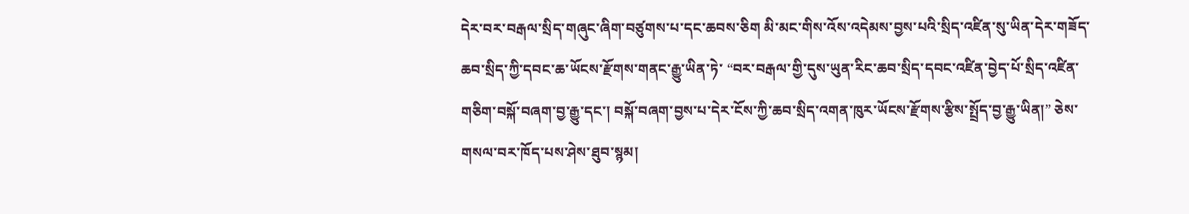དེར་བར་བརྒལ་སྲིད་གཞུང་ཞིག་བཙུགས་པ་དང་ཆབས་ཅིག མི་མང་གིས་འོས་འདེམས་བྱས་པའི་སྲིད་འཛིན་སུ་ཡིན་དེར་གཟོད་ཆབ་སྲིད་ཀྱི་དབང་ཆ་ཡོངས་རྫོགས་གནང་རྒྱུ་ཡིན་ཏེ་ “བར་བརྒལ་གྱི་དུས་ཡུན་རིང་ཆབ་སྲིད་དབང་འཛིན་བྱེད་པོ་སྲིད་འཛིན་གཅིག་བསྐོ་བཞག་བྱ་རྒྱུ་དང་། བསྐོ་བཞག་བྱས་པ་དེར་ངོས་ཀྱི་ཆབ་སྲིད་འགན་ཁུར་ཡོངས་རྫོགས་རྩིས་སྤྲོད་བྱ་རྒྱུ་ཡིན།” ཅེས་གསལ་བར་ཁོད་པས་ཤེས་ཐུབ་སྙམ།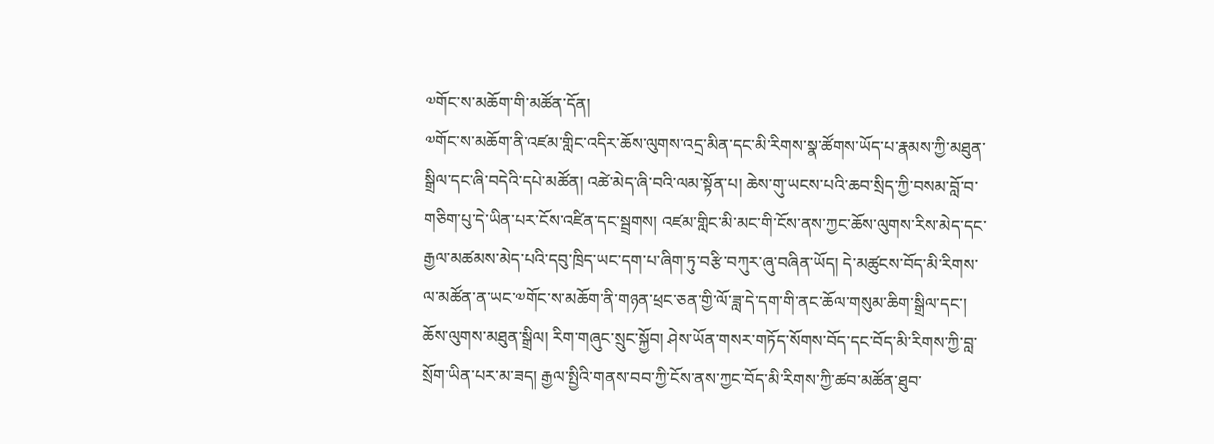༧གོང་ས་མཆོག་གི་མཚོན་དོན།
༧གོང་ས་མཆོག་ནི་འཛམ་གླིང་འདིར་ཆོས་ལུགས་འདྲ་མིན་དང་མི་རིགས་སྣ་ཚོགས་ཡོད་པ་རྣམས་ཀྱི་མཐུན་སྒྲིལ་དང་ཞི་བདེའི་དཔེ་མཚོན། འཚེ་མེད་ཞི་བའི་ལམ་སྟོན་པ། ཆེས་གུ་ཡངས་པའི་ཆབ་སྲིད་ཀྱི་བསམ་བློ་བ་གཅིག་པུ་དེ་ཡིན་པར་ངོས་འཛིན་དང་སྦྲགས། འཛམ་གླིང་མི་མང་གི་ངོས་ནས་ཀྱང་ཆོས་ལུགས་རིས་མེད་དང་རྒྱལ་མཚམས་མེད་པའི་དབུ་ཁྲིད་ཡང་དག་པ་ཞིག་ཏུ་བརྩི་བཀུར་ཞུ་བཞིན་ཡོད། དེ་མཚུངས་བོད་མི་རིགས་ལ་མཚོན་ན་ཡང་༧གོང་ས་མཆོག་ནི་གཉན་ཕྲང་ཅན་གྱི་ལོ་ཟླ་དེ་དག་གི་ནང་ཆོལ་གསུམ་ཆིག་སྒྲིལ་དང་། ཆོས་ལུགས་མཐུན་སྒྲིལ། རིག་གཞུང་སྲུང་སྐྱོབ། ཤེས་ཡོན་གསར་གཏོད་སོགས་བོད་དང་བོད་མི་རིགས་ཀྱི་བླ་སྲོག་ཡིན་པར་མ་ཟད། རྒྱལ་སྤྱིའི་གནས་བབ་ཀྱི་ངོས་ནས་ཀྱང་བོད་མི་རིགས་ཀྱི་ཚབ་མཚོན་ཐུབ་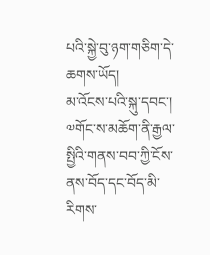པའི་སྐྱེ་བུ་ཉག་གཅིག་དེ་ཆགས་ཡོད།
མ་འོངས་པའི་སྐུ་དབང་།
༧གོང་ས་མཆོག་ནི་རྒྱལ་སྤྱིའི་གནས་བབ་ཀྱི་ངོས་ནས་བོད་དང་བོད་མི་རིགས་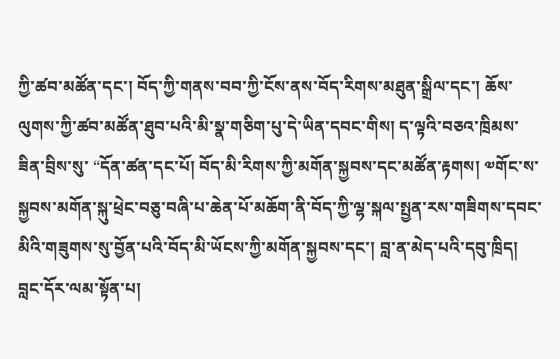ཀྱི་ཚབ་མཚོན་དང་། བོད་ཀྱི་གནས་བབ་ཀྱི་ངོས་ནས་བོད་རིགས་མཐུན་སྒྲིལ་དང་། ཆོས་ལུགས་ཀྱི་ཚབ་མཚོན་ཐུབ་པའི་མི་སྣ་གཅིག་པུ་དེ་ཡིན་དབང་གིས། ད་ལྟའི་བཅའ་ཁྲིམས་ཟིན་བྲིས་སུ་ “དོན་ཚན་དང་པོ། བོད་མི་རིགས་ཀྱི་མགོན་སྐྱབས་དང་མཚོན་རྟགས། ༧གོང་ས་སྐྱབས་མགོན་སྐུ་ཕྲེང་བཅུ་བཞི་པ་ཆེན་པོ་མཆོག་ནི་བོད་ཀྱི་ལྷ་སྐལ་སྤྱན་རས་གཟིགས་དབང་མིའི་གཟུགས་སུ་བྱོན་པའི་བོད་མི་ཡོངས་ཀྱི་མགོན་སྐྱབས་དང་། བླ་ན་མེད་པའི་དབུ་ཁྲིད། བླང་དོར་ལམ་སྟོན་པ།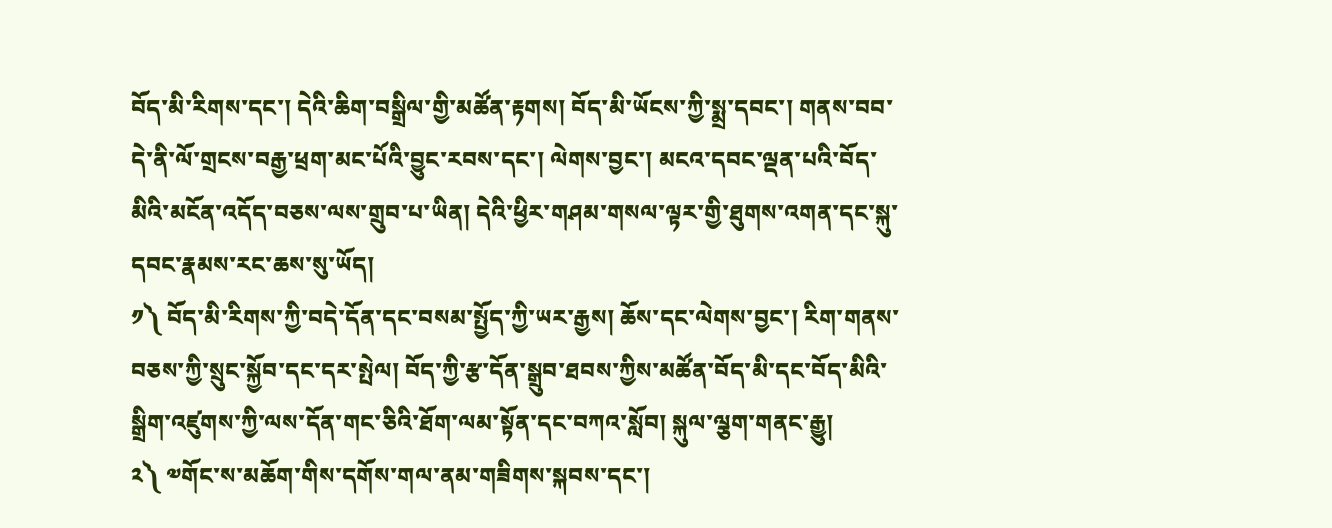བོད་མི་རིགས་དང་། དེའི་ཆིག་བསྒྲིལ་གྱི་མཚོན་རྟགས། བོད་མི་ཡོངས་ཀྱི་སྨྲ་དབང་། གནས་བབ་དེ་ནི་ལོ་གྲངས་བརྒྱ་ཕྲག་མང་པོའི་བྱུང་རབས་དང་། ལེགས་བྱང་། མངའ་དབང་ལྡན་པའི་བོད་མིའི་མངོན་འདོད་བཅས་ལས་གྲུབ་པ་ཡིན། དེའི་ཕྱིར་གཤམ་གསལ་ལྟར་གྱི་ཐུགས་འགན་དང་སྐུ་དབང་རྣམས་རང་ཆས་སུ་ཡོད།
༡༽ བོད་མི་རིགས་ཀྱི་བདེ་དོན་དང་བསམ་སྤྱོད་ཀྱི་ཡར་རྒྱས། ཆོས་དང་ལེགས་བྱང་། རིག་གནས་བཅས་ཀྱི་སྲུང་སྐྱོབ་དང་དར་སྤེལ། བོད་ཀྱི་རྩ་དོན་སྒྲུབ་ཐབས་ཀྱིས་མཚོན་བོད་མི་དང་བོད་མིའི་སྒྲིག་འཛུགས་ཀྱི་ལས་དོན་གང་ཅིའི་ཐོག་ལམ་སྟོན་དང་བཀའ་སློབ། སྐུལ་ལྕག་གནང་རྒྱུ།
༢༽ ༧གོང་ས་མཆོག་གིས་དགོས་གལ་ནམ་གཟིགས་སྐབས་དང་།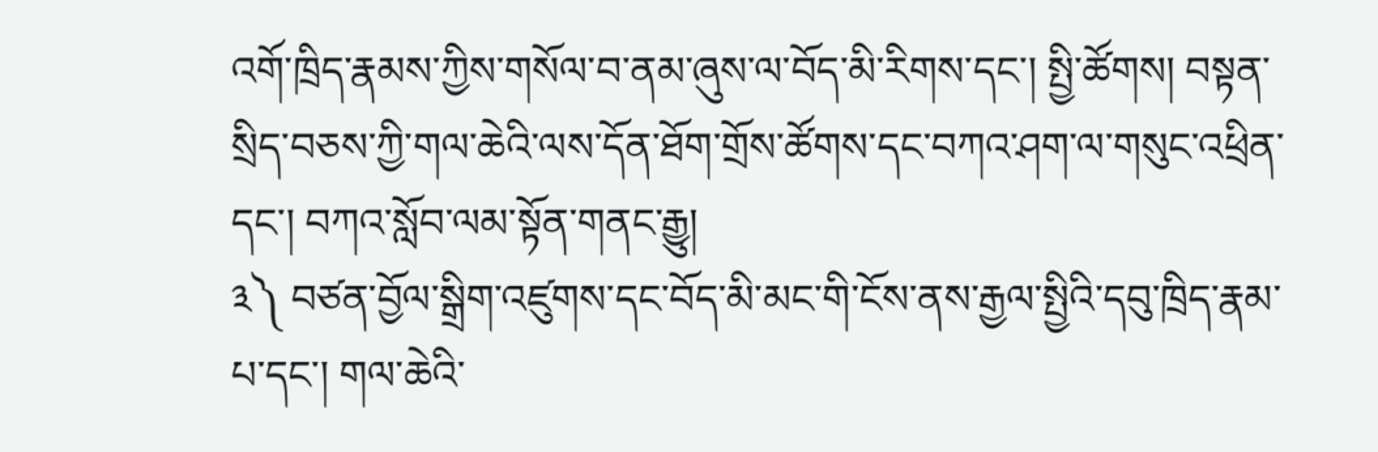འགོ་ཁྲིད་རྣམས་ཀྱིས་གསོལ་བ་ནམ་ཞུས་ལ་བོད་མི་རིགས་དང་། སྤྱི་ཚོགས། བསྟན་སྲིད་བཅས་ཀྱི་གལ་ཆེའི་ལས་དོན་ཐོག་གྲོས་ཚོགས་དང་བཀའ་ཤག་ལ་གསུང་འཕྲིན་དང་། བཀའ་སློབ་ལམ་སྟོན་གནང་རྒྱུ།
༣༽ བཙན་བྱོལ་སྒྲིག་འཛུགས་དང་བོད་མི་མང་གི་ངོས་ནས་རྒྱལ་སྤྱིའི་དབུ་ཁྲིད་རྣམ་པ་དང་། གལ་ཆེའི་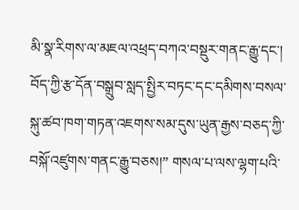མི་སྣ་རིགས་ལ་མཇལ་འཕྲད་བཀའ་བསྡུར་གནང་རྒྱུ་དང་། བོད་ཀྱི་རྩ་དོན་བསྒྲུབ་སླད་སྤྱིར་བཏང་དང་དམིགས་བསལ་སྐུ་ཚབ་ཁག་གཏན་འཇགས་སམ་དུས་ཡུན་རྒྱས་བཅད་ཀྱི་བསྐོ་འཛུགས་གནང་རྒྱུ་བཅས།” གསལ་པ་ལས་ལྷག་པའི་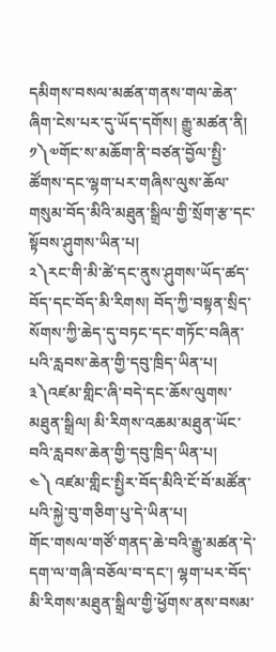དམིགས་བསལ་མཚན་གནས་གལ་ཆེན་ཞིག་ངེས་པར་དུ་ཡོད་དགོས། རྒྱུ་མཚན་ནི།
༡༽༧གོང་ས་མཆོག་ནི་བཙན་བྱོལ་སྤྱི་ཚོགས་དང་ལྷག་པར་གཞིས་ལུས་ཆོལ་གསུམ་བོད་མིའི་མཐུན་སྒྲིལ་གྱི་སྲོག་རྩ་དང་སྟོབས་ཤུགས་ཡིན་པ།
༢༽རང་གི་མི་ཚེ་དང་ནུས་ཤུགས་ཡོད་ཚད་བོད་དང་བོད་མི་རིགས། བོད་ཀྱི་བསྟན་སྲིད་སོགས་ཀྱི་ཆེད་དུ་བཏང་དང་གཏོང་བཞིན་པའི་རླབས་ཆེན་གྱི་དབུ་ཁྲིད་ཡིན་པ།
༣༽འཛམ་གླིང་ཞི་བདེ་དང་ཆོས་ལུགས་མཐུན་སྒྲིལ། མི་རིགས་འཆམ་མཐུན་ཡོང་བའི་རླབས་ཆེན་གྱི་དབུ་ཁྲིད་ཡིན་པ།
༤༽ འཛམ་གླིང་སྤྱིར་བོད་མིའི་ངོ་བོ་མཚོན་པའི་སྐྱེ་བུ་གཅིག་པུ་དེ་ཡིན་པ།
གོང་གསལ་གཙོ་གནད་ཆེ་བའི་རྒྱུ་མཚན་དེ་དག་ལ་གཞི་བཅོལ་བ་དང་། ལྷག་པར་བོད་མི་རིགས་མཐུན་སྒྲིལ་གྱི་ཕྱོགས་ནས་བསམ་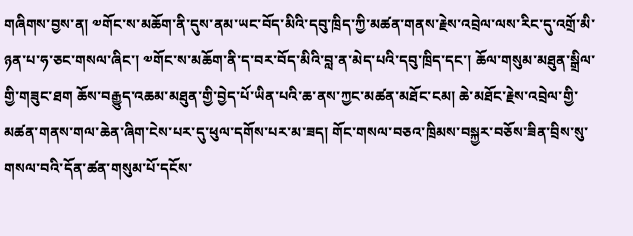གཞིགས་བྱས་ན། ༧གོང་ས་མཆོག་ནི་དུས་ནམ་ཡང་བོད་མིའི་དབུ་ཁྲིད་ཀྱི་མཚན་གནས་རྗེས་འབྲེལ་ལས་རིང་དུ་འགྲོ་མི་ཉན་པ་ཧ་ཅང་གསལ་ཞིང་། ༧གོང་ས་མཆོག་ནི་ད་བར་བོད་མིའི་བླ་ན་མེད་པའི་དབུ་ཁྲིད་དང་། ཆོལ་གསུམ་མཐུན་སྒྲིལ་གྱི་གཟུང་ཐག ཆོས་བརྒྱུད་འཆམ་མཐུན་གྱི་བྱེད་པོ་ཡིན་པའི་ཆ་ནས་ཀྱང་མཚན་མཐོང་ངམ། ཆེ་མཐོང་རྗེས་འབྲེལ་གྱི་མཚན་གནས་གལ་ཆེན་ཞིག་ངེས་པར་དུ་ཕུལ་དགོས་པར་མ་ཟད། གོང་གསལ་བཅའ་ཁྲིམས་བསྐྱར་བཅོས་ཟིན་བྲིས་སུ་གསལ་བའི་དོན་ཚན་གསུམ་པོ་དངོས་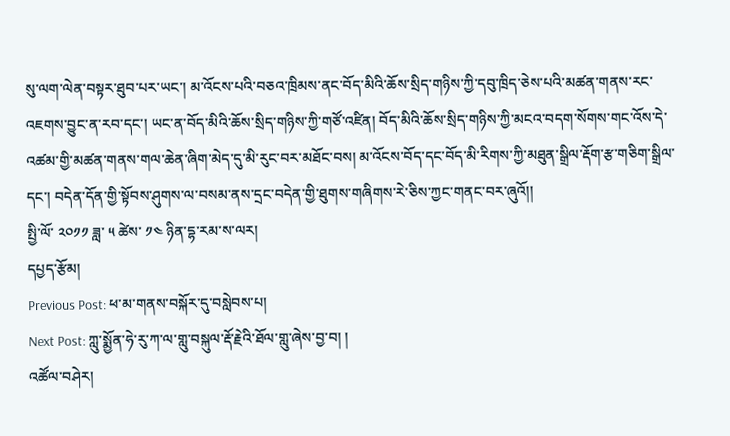སུ་ལག་ལེན་བསྟར་ཐུབ་པར་ཡང་། མ་འོངས་པའི་བཅའ་ཁྲིམས་ནང་བོད་མིའི་ཆོས་སྲིད་གཉིས་ཀྱི་དབུ་ཁྲིད་ཅེས་པའི་མཚན་གནས་རང་འཇགས་བྱུང་ན་རབ་དང་། ཡང་ན་བོད་མིའི་ཆོས་སྲིད་གཉིས་ཀྱི་གཙོ་འཛིན། བོད་མིའི་ཆོས་སྲིད་གཉིས་ཀྱི་མངའ་བདག་སོགས་གང་འོས་དེ་འཚམ་གྱི་མཚན་གནས་གལ་ཆེན་ཞིག་མེད་དུ་མི་རུང་བར་མཐོང་བས། མ་འོངས་བོད་དང་བོད་མི་རིགས་ཀྱི་མཐུན་སྒྲིལ་རྡོག་རྩ་གཅིག་སྒྲིལ་དང་། བདེན་དོན་གྱི་སྟོབས་ཤུགས་ལ་བསམ་ནས་དྲང་བདེན་གྱི་ཐུགས་གཞིགས་རེ་ཅིས་ཀྱང་གནང་བར་ཞུའོ།།
སྤྱི་ལོ་ ༢༠༡༡ ཟླ་ ༥ ཚེས་ ༡༤ ཉིན་དྷ་རམ་ས་ལར།
དཔྱད་རྩོམ།
Previous Post: ཕ་མ་གནས་བསྐོར་དུ་བསླེབས་པ།
Next Post: ཀླུ་སྨྱོན་ཧེ་རུ་ཀ་ལ་གླུ་བསྐུལ་རྡོ་རྗེའི་ཐོལ་གླུ་ཞེས་བྱ་བ། །
འཚོལ་བཤེར།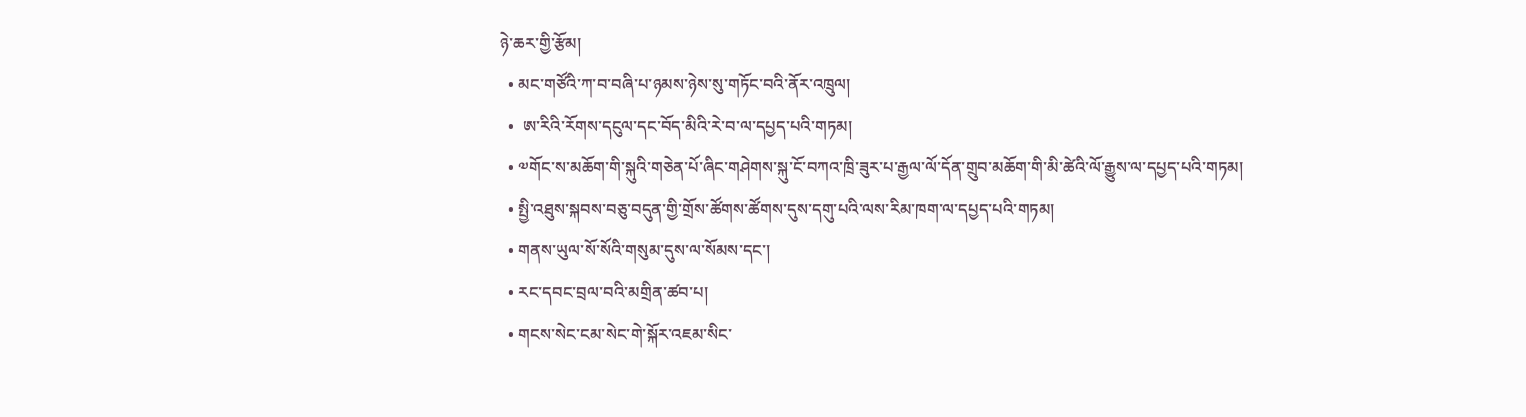ཉེ་ཆར་གྱི་རྩོམ།
  • མང་གཙོའི་ཀ་བ་བཞི་པ་ཉམས་ཉེས་སུ་གཏོང་བའི་ནོར་འཁྲུལ།
  •  ཨ་རིའི་རོགས་དངུལ་དང་བོད་མིའི་རེ་བ་ལ་དཔྱད་པའི་གཏམ།
  • ༧གོང་ས་མཆོག་གི་སྐུའི་གཅེན་པོ་ཞིང་གཤེགས་སྐུ་ངོ་བཀའ་ཁྲི་ཟུར་པ་རྒྱལ་ལོ་དོན་གྲུབ་མཆོག་གི་མི་ཚེའི་ལོ་རྒྱུས་ལ་དཔྱད་པའི་གཏམ།
  • སྤྱི་འཐུས་སྐབས་བཅུ་བདུན་གྱི་གྲོས་ཚོགས་ཚོགས་དུས་དགུ་པའི་ལས་རིམ་ཁག་ལ་དཔྱད་པའི་གཏམ།
  • གནས་ཡུལ་སོ་སོའི་གསུམ་དུས་ལ་སོམས་དང་།
  • རང་དབང་བྲལ་བའི་མགྲིན་ཚབ་པ།
  • གངས་སེང་ངམ་སེང་གེ་སྐོར་འཇམ་སིང་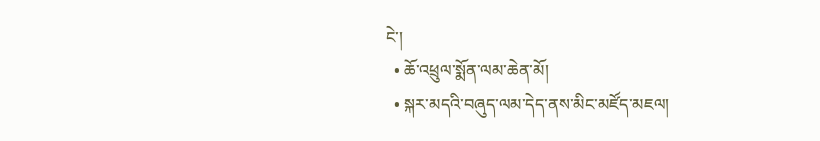ངེ་།
  • ཆོ་འཕྲུལ་སྨོན་ལམ་ཆེན་མོ།
  • སྐར་མདའི་བཞུད་ལམ་དེད་ནས་མིང་མཛོད་མཇལ།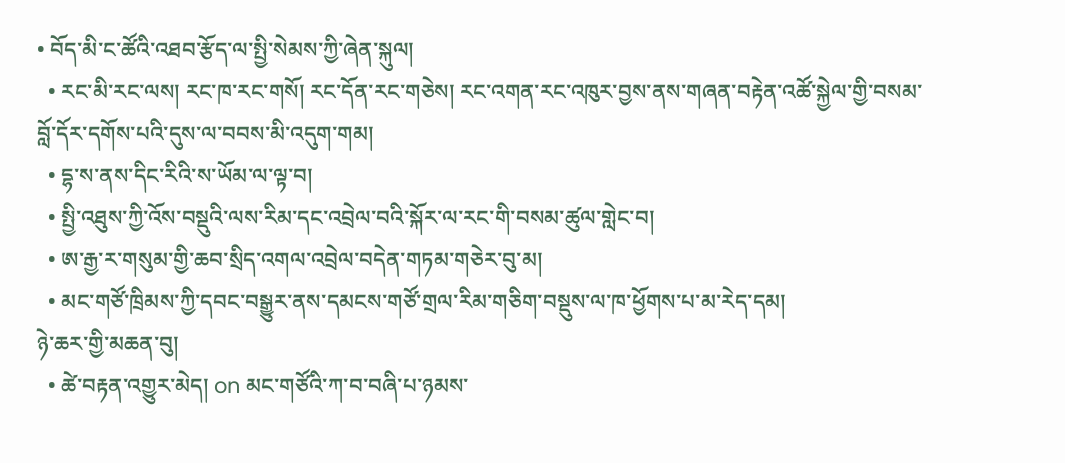• བོད་མི་ང་ཚོའི་འཐབ་རྩོད་ལ་སྤྱི་སེམས་ཀྱི་ཞེན་སྐུལ།
  • རང་མི་རང་ལས། རང་ཁ་རང་གསོ། རང་དོན་རང་གཅེས། རང་འགན་རང་འཁུར་བྱས་ནས་གཞན་བརྟེན་འཚོ་སྐྱེལ་གྱི་བསམ་བློ་དོར་དགོས་པའི་དུས་ལ་བབས་མི་འདུག་གམ།
  • དྷ་ས་ནས་དིང་རིའི་ས་ཡོམ་ལ་ལྟ་བ།
  • སྤྱི་འཐུས་ཀྱི་འོས་བསྡུའི་ལས་རིམ་དང་འབྲེལ་བའི་སྐོར་ལ་རང་གི་བསམ་ཚུལ་གླེང་བ།
  • ཨ་རྒྱ་ར་གསུམ་གྱི་ཆབ་སྲིད་འགལ་འབྲེལ་བདེན་གཏམ་གཅེར་བུ་མ།
  • མང་གཙོ་ཁྲིམས་ཀྱི་དབང་བསྒྱུར་ནས་དམངས་གཙོ་གྲལ་རིམ་གཅིག་བསྡུས་ལ་ཁ་ཕྱོགས་པ་མ་རེད་དམ།
ཉེ་ཆར་གྱི་མཆན་བུ།
  • ཚེ་བརྟན་འགྱུར་མེད། on མང་གཙོའི་ཀ་བ་བཞི་པ་ཉམས་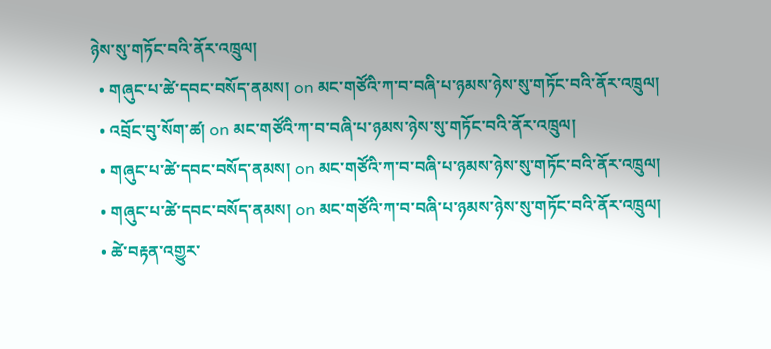ཉེས་སུ་གཏོང་བའི་ནོར་འཁྲུལ།
  • གཞུང་པ་ཚེ་དབང་བསོད་ནམས། on མང་གཙོའི་ཀ་བ་བཞི་པ་ཉམས་ཉེས་སུ་གཏོང་བའི་ནོར་འཁྲུལ།
  • འབྲོང་བུ་སོག་ཚ། on མང་གཙོའི་ཀ་བ་བཞི་པ་ཉམས་ཉེས་སུ་གཏོང་བའི་ནོར་འཁྲུལ།
  • གཞུང་པ་ཚེ་དབང་བསོད་ནམས། on མང་གཙོའི་ཀ་བ་བཞི་པ་ཉམས་ཉེས་སུ་གཏོང་བའི་ནོར་འཁྲུལ།
  • གཞུང་པ་ཚེ་དབང་བསོད་ནམས། on མང་གཙོའི་ཀ་བ་བཞི་པ་ཉམས་ཉེས་སུ་གཏོང་བའི་ནོར་འཁྲུལ།
  • ཚེ་བརྟན་འགྱུར་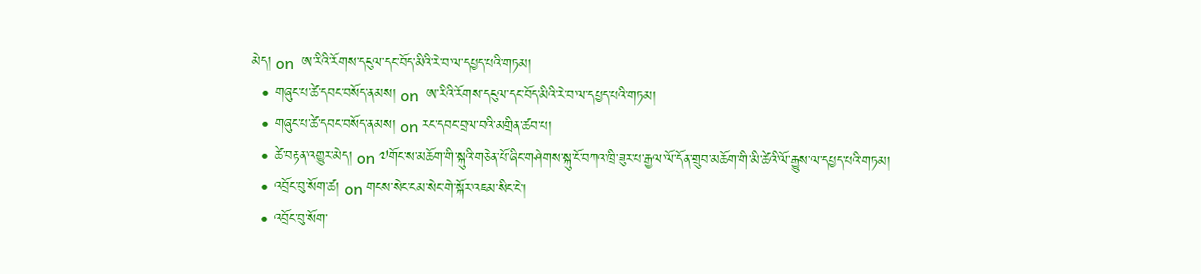མེད། on  ཨ་རིའི་རོགས་དངུལ་དང་བོད་མིའི་རེ་བ་ལ་དཔྱད་པའི་གཏམ།
  • གཞུང་པ་ཚེ་དབང་བསོད་ནམས། on  ཨ་རིའི་རོགས་དངུལ་དང་བོད་མིའི་རེ་བ་ལ་དཔྱད་པའི་གཏམ།
  • གཞུང་པ་ཚེ་དབང་བསོད་ནམས། on རང་དབང་བྲལ་བའི་མགྲིན་ཚབ་པ།
  • ཚེ་བརྟན་འགྱུར་མེད། on ༧གོང་ས་མཆོག་གི་སྐུའི་གཅེན་པོ་ཞིང་གཤེགས་སྐུ་ངོ་བཀའ་ཁྲི་ཟུར་པ་རྒྱལ་ལོ་དོན་གྲུབ་མཆོག་གི་མི་ཚེའི་ལོ་རྒྱུས་ལ་དཔྱད་པའི་གཏམ།
  • འབྲོང་བུ་སོག་ཚ། on གངས་སེང་ངམ་སེང་གེ་སྐོར་འཇམ་སིང་ངེ་།
  • འབྲོང་བུ་སོག་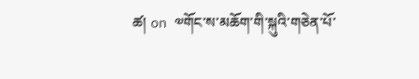ཚ། on ༧གོང་ས་མཆོག་གི་སྐུའི་གཅེན་པོ་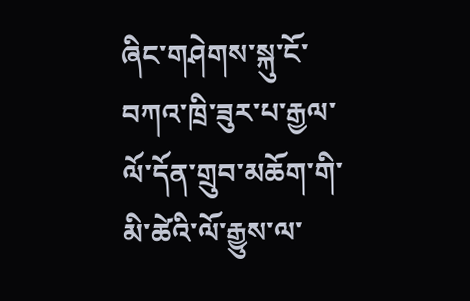ཞིང་གཤེགས་སྐུ་ངོ་བཀའ་ཁྲི་ཟུར་པ་རྒྱལ་ལོ་དོན་གྲུབ་མཆོག་གི་མི་ཚེའི་ལོ་རྒྱུས་ལ་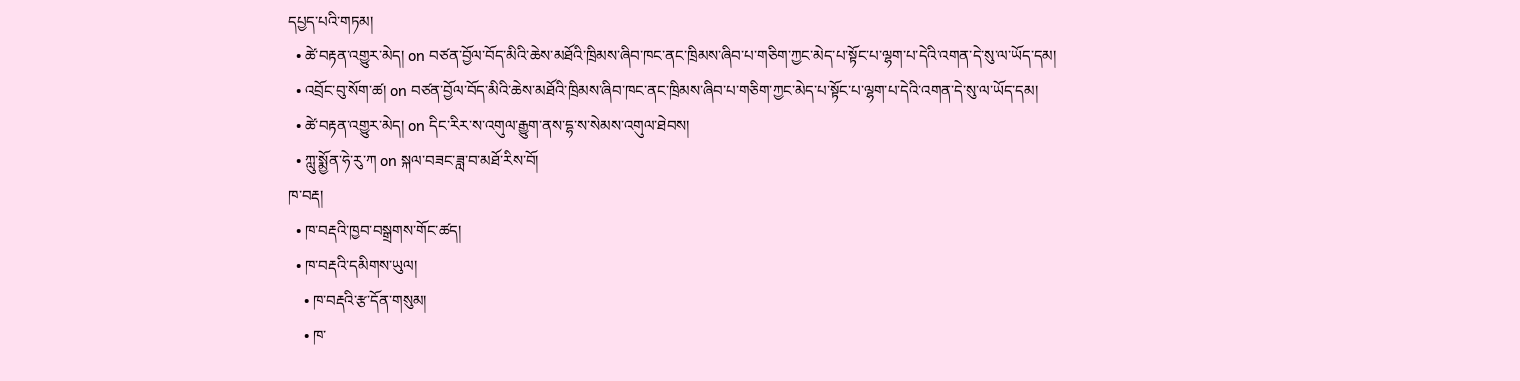དཔྱད་པའི་གཏམ།
  • ཚེ་བརྟན་འགྱུར་མེད། on བཙན་བྱོལ་བོད་མིའི་ཆེས་མཐོའི་ཁྲིམས་ཞིབ་ཁང་ནང་ཁྲིམས་ཞིབ་པ་གཅིག་ཀྱང་མེད་པ་སྟོང་པ་ལྷག་པ་དེའི་འགན་དེ་སུ་ལ་ཡོད་དམ།
  • འབྲོང་བུ་སོག་ཚ། on བཙན་བྱོལ་བོད་མིའི་ཆེས་མཐོའི་ཁྲིམས་ཞིབ་ཁང་ནང་ཁྲིམས་ཞིབ་པ་གཅིག་ཀྱང་མེད་པ་སྟོང་པ་ལྷག་པ་དེའི་འགན་དེ་སུ་ལ་ཡོད་དམ།
  • ཚེ་བརྟན་འགྱུར་མེད། on དིང་རིར་ས་འགུལ་རྒྱུག་ནས་དྷ་ས་སེམས་འགུལ་ཐེབས།
  • ཀླུ་སྨྱོན་ཧེ་རུ་ཀ on སྐལ་བཟང་ཟླ་བ་མཐོ་རིས་བོ།
ཁ་བརྡ།
  • ཁ་བརྡའི་ཁྱབ་བསྒྲགས་གོང་ཚད།
  • ཁ་བརྡའི་དམིགས་ཡུལ།
    • ཁ་བརྡའི་རྩ་དོན་གསུམ།
    • ཁ་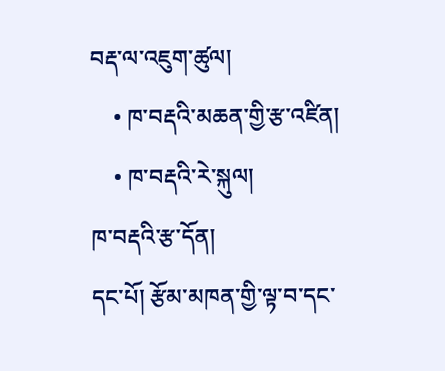བརྡ་ལ་འཇུག་ཚུལ།
    • ཁ་བརྡའི་མཆན་གྱི་རྩ་འཛིན།
    • ཁ་བརྡའི་རེ་སྐུལ།
ཁ་བརྡའི་རྩ་དོན།
དང་པོ། རྩོམ་མཁན་གྱི་ལྟ་བ་དང་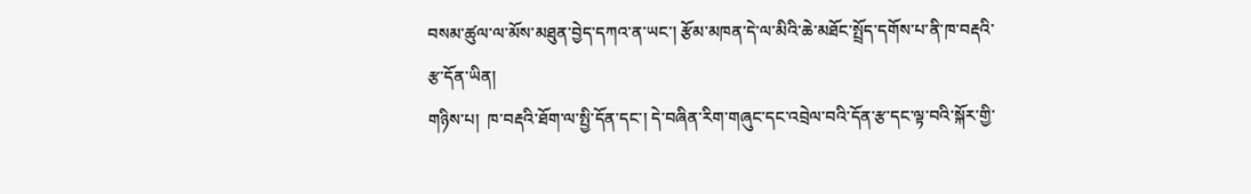བསམ་ཚུལ་ལ་མོས་མཐུན་བྱེད་དཀའ་ན་ཡང་། རྩོམ་མཁན་དེ་ལ་མིའི་ཆེ་མཐོང་སྤྲོད་དགོས་པ་ནི་ཁ་བརྡའི་རྩ་དོན་ཡིན།
གཉིས་པ།  ཁ་བརྡའི་ཐོག་ལ་སྤྱི་དོན་དང་། དེ་བཞིན་རིག་གཞུང་དང་འབྲེལ་བའི་དོན་རྩ་དང་ལྟ་བའི་སྐོར་གྱི་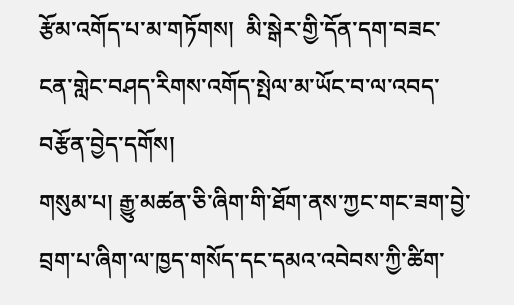རྩོམ་འགོད་པ་མ་གཏོགས།  མི་སྒེར་གྱི་དོན་དག་བཟང་ངན་གླེང་བཤད་རིགས་འགོད་སྤེལ་མ་ཡོང་བ་ལ་འབད་བརྩོན་བྱེད་དགོས།
གསུམ་པ། རྒྱུ་མཚན་ཅི་ཞིག་གི་ཐོག་ནས་ཀྱང་གང་ཟག་བྱེ་བྲག་པ་ཞིག་ལ་ཁྱད་གསོད་དང་དམའ་འབེབས་ཀྱི་ཚིག་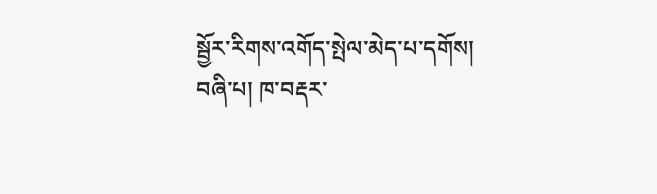སྦྱོར་རིགས་འགོད་སྤེལ་མེད་པ་དགོས།
བཞི་པ། ཁ་བརྡར་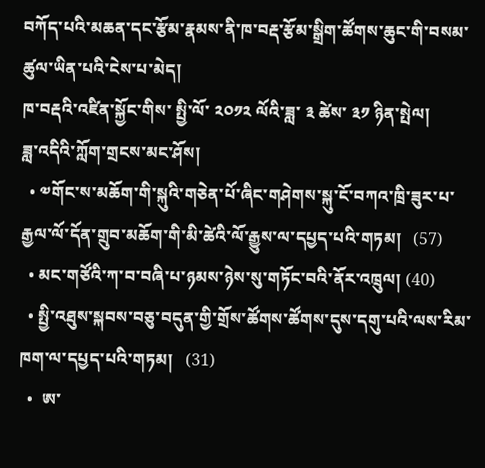བཀོད་པའི་མཆན་དང་རྩོམ་རྣམས་ནི་ཁ་བརྡ་རྩོམ་སྒྲིག་ཚོགས་ཆུང་གི་བསམ་ཚུལ་ཡིན་པའི་ངེས་པ་མེད།
ཁ་བརྡའི་འཛིན་སྐྱོང་གིས་ སྤྱི་ལོ་ ༢༠༡༢ ལོའི་ཟླ་ ༣ ཚེས་ ༣༡ ཉིན་སྤེལ།
ཟླ་འདིའི་ཀློག་གྲངས་མང་ཤོས།
  • ༧གོང་ས་མཆོག་གི་སྐུའི་གཅེན་པོ་ཞིང་གཤེགས་སྐུ་ངོ་བཀའ་ཁྲི་ཟུར་པ་རྒྱལ་ལོ་དོན་གྲུབ་མཆོག་གི་མི་ཚེའི་ལོ་རྒྱུས་ལ་དཔྱད་པའི་གཏམ།   (57)
  • མང་གཙོའི་ཀ་བ་བཞི་པ་ཉམས་ཉེས་སུ་གཏོང་བའི་ནོར་འཁྲུལ། (40)
  • སྤྱི་འཐུས་སྐབས་བཅུ་བདུན་གྱི་གྲོས་ཚོགས་ཚོགས་དུས་དགུ་པའི་ལས་རིམ་ཁག་ལ་དཔྱད་པའི་གཏམ།   (31)
  •  ཨ་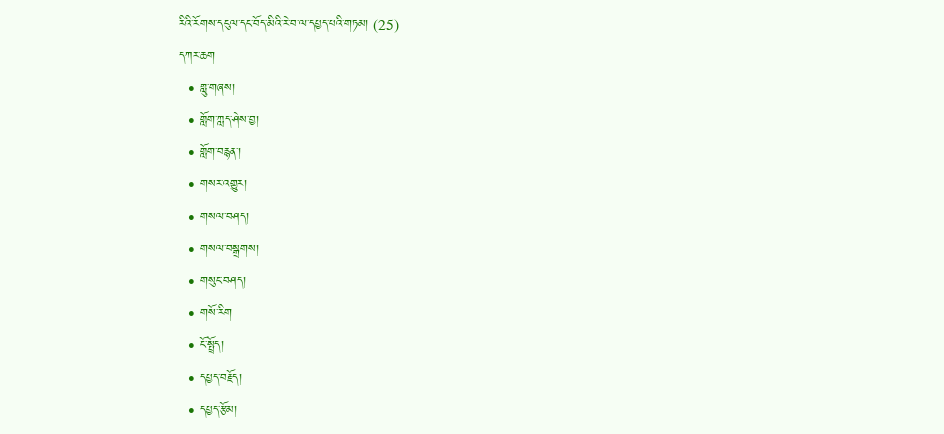རིའི་རོགས་དངུལ་དང་བོད་མིའི་རེ་བ་ལ་དཔྱད་པའི་གཏམ། (25)
དཀར་ཆག
  • གླུ་གཞས།
  • གློག་ཀླད་ཤེས་བྱ།
  • གློག་བརྙན་།
  • གསར་འགྱུར།
  • གསལ་བཤད།
  • གསལ་བསྒྲགས།
  • གསུང་བཤད།
  • གསོ་རིག
  • ངོ་སྤྲོད།
  • དཔྱད་བརྗོད།
  • དཔྱད་རྩོམ།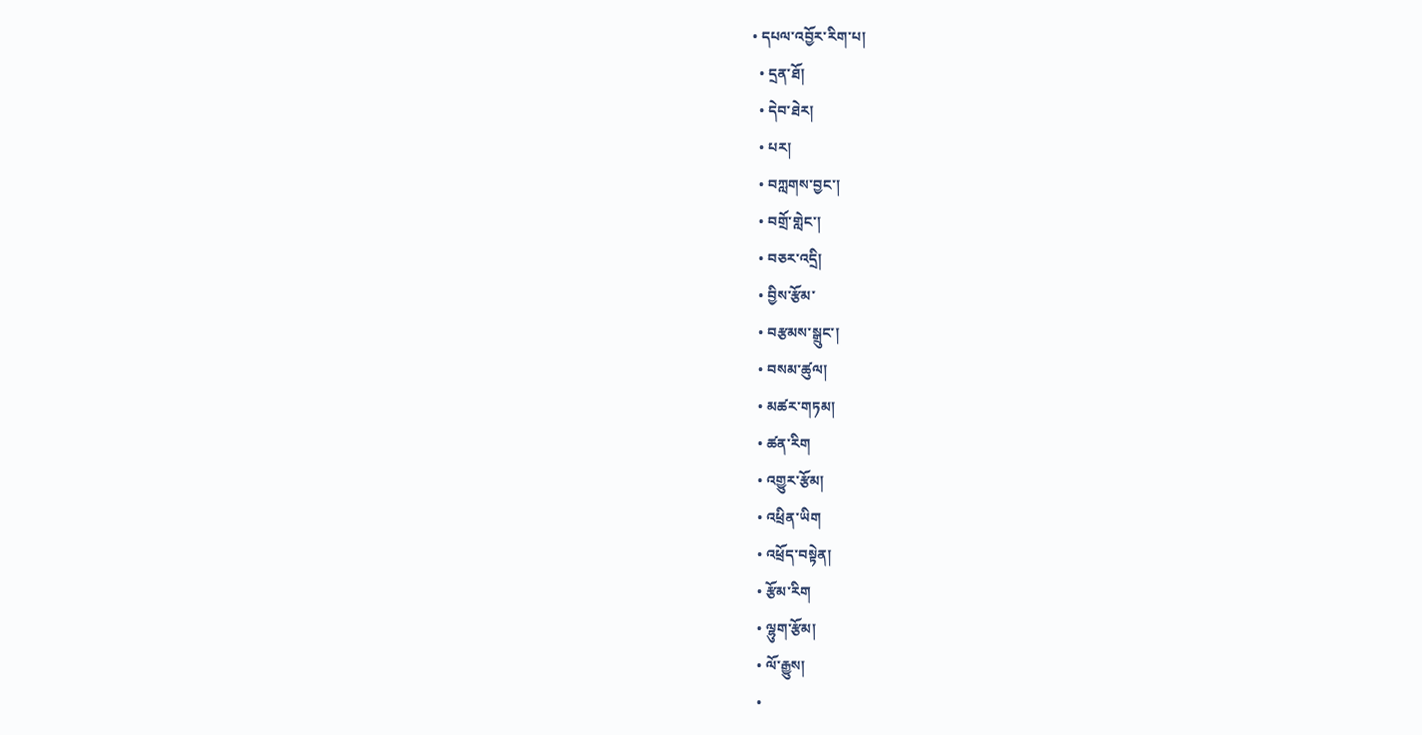• དཔལ་འབྱོར་རིག་པ།
  • དྲན་ཐོ།
  • དེབ་ཐེར།
  • པར།
  • བཀླགས་བྱང་།
  • བགྲོ་གླེང་།
  • བཅར་འདྲི།
  • བྱིས་རྩོམ་
  • བརྩམས་སྒྲུང་།
  • བསམ་ཚུལ།
  • མཚར་གཏམ།
  • ཚན་རིག
  • འགྱུར་རྩོམ།
  • འཕྲིན་ཡིག
  • འཕྲོད་བསྟེན།
  • རྩོམ་རིག
  • ལྷུག་རྩོམ།
  • ལོ་རྒྱུས།
  •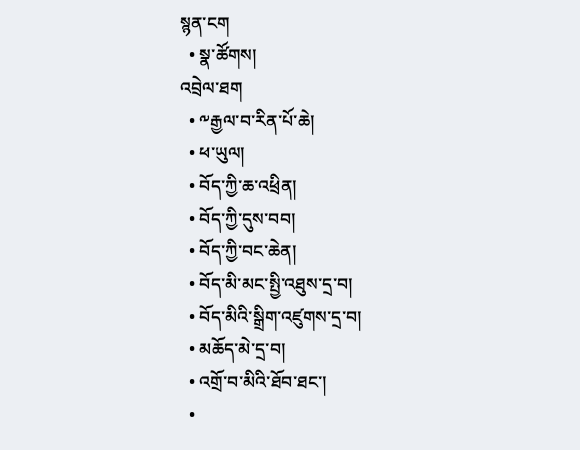སྙན་ངག
  • སྣ་ཚོགས།
འབྲེལ་ཐག
  • ༸རྒྱལ་བ་རིན་པོ་ཆེ།
  • ཕ་ཡུལ།
  • བོད་ཀྱི་ཆ་འཕྲིན།
  • བོད་ཀྱི་དུས་བབ།
  • བོད་ཀྱི་བང་ཆེན།
  • བོད་མི་མང་སྤྱི་འཐུས་དྲ་བ།
  • བོད་མིའི་སྒྲིག་འཛུགས་དྲ་བ།
  • མཆོད་མེ་དྲ་བ།
  • འགྲོ་བ་མིའི་ཐོབ་ཐང་།
  •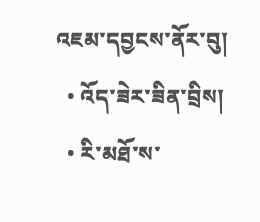འཇམ་དབྱངས་ནོར་བུ།
  • འོད་ཟེར་ཟིན་བྲིས།
  • རི་མཐོ་ས་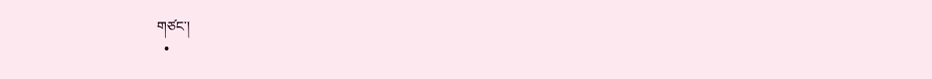གཙང་།
  •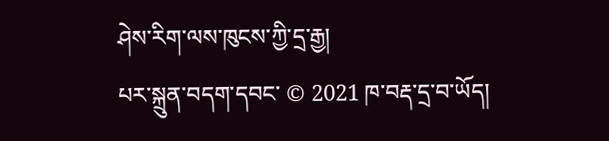ཤེས་རིག་ལས་ཁུངས་ཀྱི་དྲ་རྒྱ།
པར་སྐྲུན་བདག་དབང་ © 2021 ཁ་བརྡ་དྲ་བ་ཡོད།